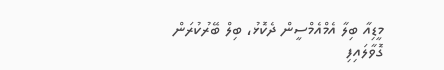މީޑިއާ ބިލާ އެމްއެމްސީން ދެކޮޅު، ބިލް ބޭރުކުރަން ގޮވާލައިފި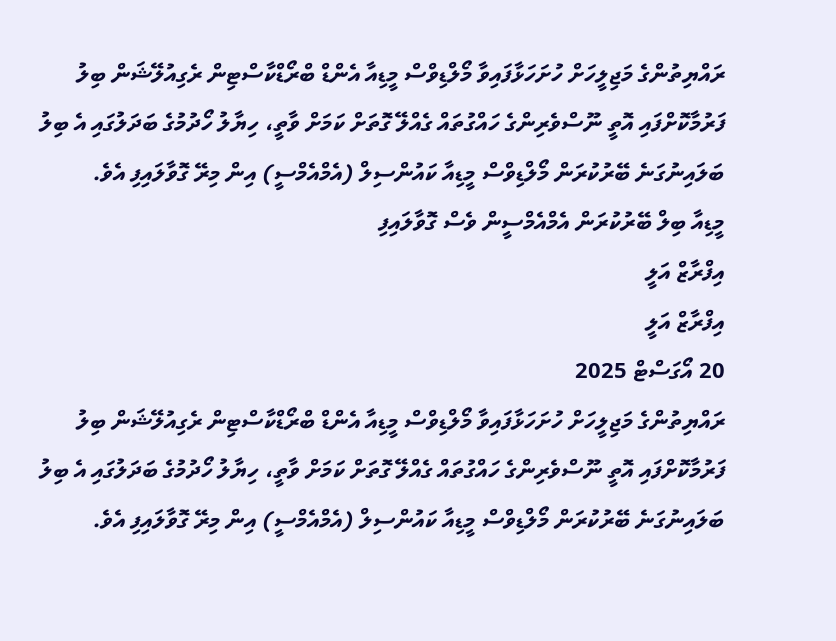ރައްޔިތުންގެ މަޖިލީހަށް ހުށަހަޅާފައިވާ މޯލްޑިވްސް މީޑިއާ އެންޑް ބްރޯޑްކާސްޓިން ރެގިއުލޭޝަން ބިލު ފަރުމާކޮށްފައި އޮތީ ނޫސްވެރިންގެ ހައްގުތައް ގެއްލޭ ގޮތަށް ކަމަށް ވާތީ، ހިޔާލު ހޯދުމުގެ ބަދަލުގައި އެ ބިލު ބަލައިނުގަނެ ބޭރުކުރަން މޯލްޑިވްސް މީޑިއާ ކައުންސިލް (އެމްއެމްސީ) އިން މިރޭ ގޮވާލައިފި އެވެ.
މީޑިއާ ބިލް ބޭރުކުރަން އެމްއެމްސީން ވެސް ގޮވާލައިފި
އިފްރާޒް އަލީ
އިފްރާޒް އަލީ
20 އޯގަސްޓް 2025
ރައްޔިތުންގެ މަޖިލީހަށް ހުށަހަޅާފައިވާ މޯލްޑިވްސް މީޑިއާ އެންޑް ބްރޯޑްކާސްޓިން ރެގިއުލޭޝަން ބިލު ފަރުމާކޮށްފައި އޮތީ ނޫސްވެރިންގެ ހައްގުތައް ގެއްލޭ ގޮތަށް ކަމަށް ވާތީ، ހިޔާލު ހޯދުމުގެ ބަދަލުގައި އެ ބިލު ބަލައިނުގަނެ ބޭރުކުރަން މޯލްޑިވްސް މީޑިއާ ކައުންސިލް (އެމްއެމްސީ) އިން މިރޭ ގޮވާލައިފި އެވެ.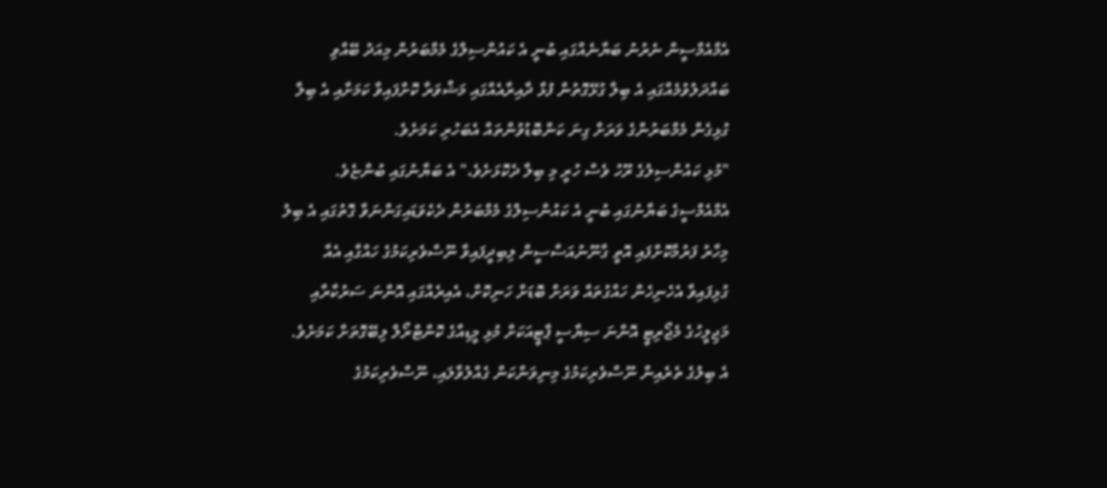އެމްއެމްސީން ނެރުނު ބަޔާނެއްގައި ބުނީ އެ ކައުންސިލްގެ މެމްބަރުން މިއަދު ބޭއްވި ބައްދަލުވުމެއްގައި އެ ބިލާ ގުޅޭގޮތުން ފުޅާ ދާއިރާއެއްގައި މަޝްވަރާ ކޮށްފައިވާ ކަމަށާއި އެ ބިލާ ގުޅިގެން މެމްބަރުންގެ ވަރަށް ގިނަ ކަންބޮޑުވުންތައް އެބަހުރި ކަމަށެވެ.
"މުޅި ކައުންސިލުގެ ރޫހު ވެސް ހުރީ މި ބިލާ ދެކޮޅަށެވެ،" އެ ބަޔާނުގައި ބުންޏެވެ.
އެމްއެމްސީގެ ބަޔާނުގައި ބުނީ އެ ކައުންސިލްގެ މެމްބަރުން ދެކެވަޑައިގަންނަވާ ގޮތުގައި އެ ބިލު މިހާރު ފަރުމާކޮށްފައި އޮތީ ގާނޫނުއަސާސީން ލިބިދީފައިވާ ނޫސްވެރިކަމުގެ ހައްގާއި އެއާ ގުޅިފައިވާ އެހެނިހެން ހައްގުތައް ވަރަށް ބޮޑަށް ހަނިކޮށް، އެއިރެއްގައި އޮންނަ ސަރުކާރާއި މަޖިލީހުގެ މެޖޯރިޓީ އޮންނަ ސިޔާސީ ޕާޓީއަކަށް މުޅި މީޑިއާގެ ކޮންޓްރޯލް ލިބޭގޮތަށް ކަމަށެވެ.
އެ ބިލުގެ ތެރެއިން ނޫސްވެރިކަމުގެ މިނިވަންކަން ގެއްލުވާލައި، ނޫސްވެރިކަމުގެ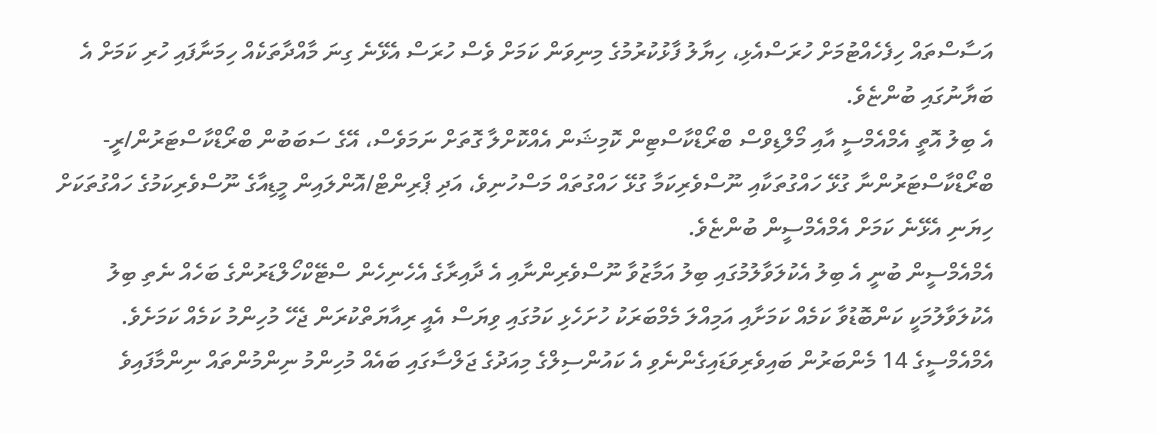އަސާސްތައް ހިފެހެއްޓުމަށް ހުރަސްއެޅި، ހިޔާލު ފާޅުކުރުމުގެ މިނިވަން ކަމަށް ވެސް ހުރަސް އެޅޭނެ ގިނަ މާއްދާތަކެއް ހިމަނާފައި ހުރި ކަމަށް އެ ބަޔާނުގައި ބުންޏެވެ.
އެ ބިލު އޮތީ އެމްއެމްސީ އާއި މޯލްޑިވްސް ބްރޯޑްކާސްޓިން ކޮމިޝަން އެއްކޮށްލާ ގޮތަށް ނަމަވެސް، އޭގެ ސަބަބުން ބްރޯޑްކާސްޓަރުން/ރީ-ބްރޯޑްކާސްޓަރުންނާ ގުޅޭ ހައްގުތަކާއި ނޫސްވެރިކަމާ ގުޅޭ ހައްގުތައް މަސްހުނިވެ، އަދި ޕްރިންޓް/އޮންލައިން މީޑިއާގެ ނޫސްވެރިކަމުގެ ހައްގުތަކަށް ހިޔަނި އެޅޭނެ ކަމަށް އެމްއެމްސީން ބުންޏެވެ.
އެމްއެމްސީން ބުނީ އެ ބިލު އެކުލަވާލުމުގައި ބިލު އަމާޒުވާ ނޫސްވެރިންނާއި އެ ދާއިރާގެ އެހެނިހެން ސްޓޭކްހޯލްޑަރުންގެ ބަހެއް ނެތި ބިލު އެކުލަވާލުމަކީ ކަންބޮޑުވާ ކަމެއް ކަމަށާއި އަމިއްލަ މެމްބަރަކު ހުށަހެޅި ކަމުގައި ވިޔަސް އެއީ ރިއާޔަތްކުރަން ޖެހޭ މުހިންމު ކަމެއް ކަމަށެވެ.
އެމްއެމްސީގެ 14 މެންބަރުން ބައިވެރިވަޑައިގެންނެވި އެ ކައުންސިލްގެ މިއަދުގެ ޖަލްސާގައި ބައެއް މުހިންމު ނިންމުންތައް ނިންމާފައިވެ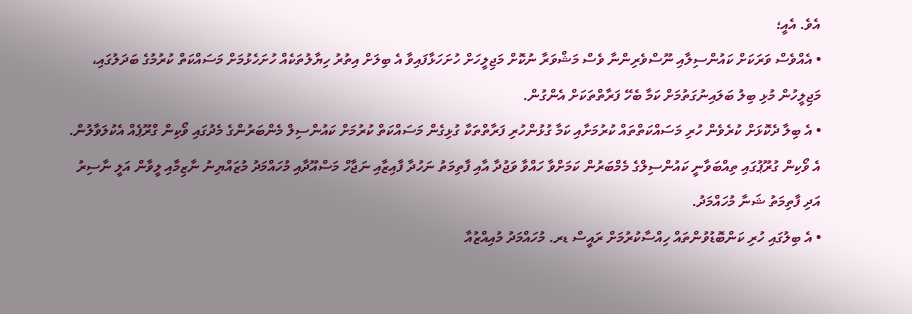އެވެ. އެއީ؛
• އެއްވެސް ވަރަކަށް ކައުންސިލާއި ނޫސްވެރިންނާ ވެސް މަޝްވަރާ ނުކޮށް މަޖިލީހަށް ހުށަހަޅާފައިވާ އެ ބިލަށް އިތުރު ހިޔާލުތަކެއް ހުށަހެޅުމަށް މަސައްކަތް ކުރުމުގެ ބަދަލުގައި، މަޖިލީހުން މުޅި ބިލު ބަލައިނުގަތުމަށް ކަމާ ބެހޭ ފަރާތްތަކަށް އެންގުން.
• އެ ބިލާ ދެކޮޅަށް ކުރެވެން ހުރި މަސައްކަތްތައް ކުރުމަށާއި ކަމާ ގުޅުންހުރި ފަރާތްތަކާ ގުޅިގެން މަސައްކަތް ކުރުމަށް ކައުންސިލް މެންބަރުންގެ މެދުގައި ވޯކިން ގްރޫޕެއް އެކުލަވާލުން. އެ ވޯކިން ގުރޫޕުގައި ތިއްބަވާނީ ކައުންސިލްގެ މެމްބަރުން ކަމަށްވާ ހައްވާ ވަޖުދާ އާއި ފާތިމަތު ނަހުދާ ފާއިޒާއި ނަޖާހް މަސްއޫދާއި މުހައްމަދު މުޒައްޔިނު ނާޒިމާއި ލީވާން އަލީ ނާސިރު އަދި ފާތިމަތު ޝަނާ މުހައްމަދު.
• އެ ބިލުގައި ހުރި ކަންބޮޑުވުންތައް ހިއްސާކުރުމަށް ރައީސް ޑރ. މުހައްމަދު މުއިއްޒުއާ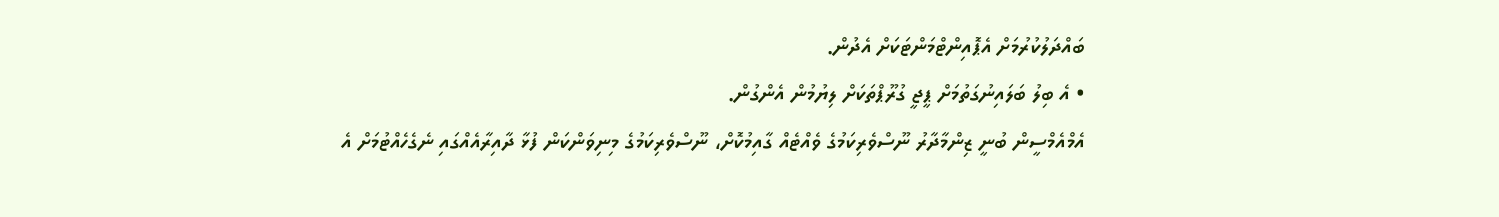ބައްދަލުކުރުމަށް އެޕޮއިންޓްމަންޓަކަށް އެދުން.
• އެ ބިލު ބަލައިނުގަތުމަށް ޕީޖީ ގުރޫޕްތަކަށް ލިޔުމުން އެންގުން.
އެމްއެމްސީން ބުނީ ޒިންމާދާރު ނޫސްވެރިކަމުގެ ވެއްޓެއް ގާއިމުކޮށް، ނޫސްވެރިކަމުގެ މިނިވަންކަން ފުޅާ ދާއިރާއެއްގައި ނެގެހެއްޓުމަށް އެ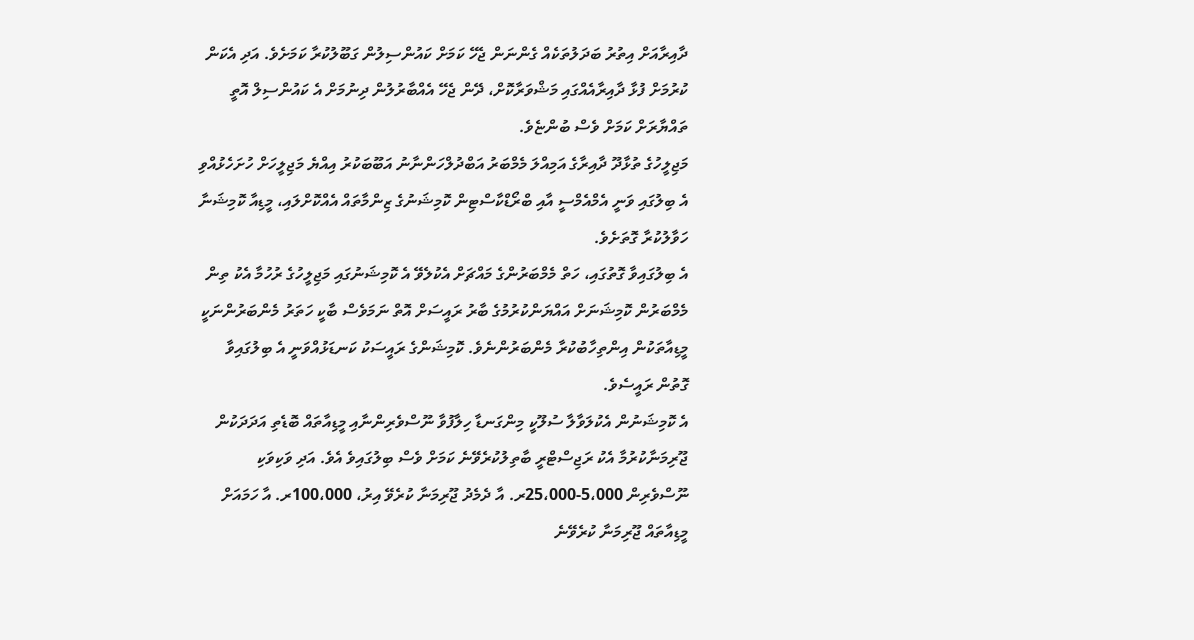ދާއިރާއަށް އިތުރު ބަދަލުތަކެއް ގެންނަން ޖެހޭ ކަމަށް ކައުންސިލުން ގަބޫލުކުރާ ކަމަށެވެ. އަދި އެކަން ކުރުމަށް ފުޅާ ދާއިރާއެއްގައި މަޝްވަރާކޮށް، ދޭން ޖެހޭ އެއްބާރުލުން ދިނުމަށް އެ ކައުންސިލް އޮތީ ތައްޔާރަށް ކަމަށް ވެސް ބުންޏެވެ.
މަޖިލީހުގެ ތުޅާދޫ ދާއިރާގެ އަމިއްލަ މެމްބަރު އަބްދުލްހަންނާނު އަބޫބަކުރު އިއްޔެ މަޖިލީހަށް ހުށަހެޅުއްވި އެ ބިލުގައި ވަނީ އެމްއެމްސީ އާއި ބްރޯޑްކާސްޓިން ކޮމިޝަނުގެ ޒިންމާތައް އެއްކޮށްލައި، މީޑިއާ ކޮމިޝަނާ ހަވާލުކުރާ ގޮތަށެވެ.
އެ ބިލުގައިވާ ގޮތުގައި، ހަތް މެމްބަރުންގެ މައްޗަށް އެކުލެވޭ އެ ކޮމިޝަނުގައި މަޖިލީހުގެ ރުހުމާ އެކު ތިން މެމްބަރުން ކޮމިޝަނަށް އައްޔަންކުރުމުގެ ބާރު ރައީސަށް އޮތް ނަމަވެސް ބާކީ ހަތަރު މެންބަރުންނަކީ މީޑިއާތަކުން އިންތިހާބުކުރާ މެންބަރުންނެވެ. ކޮމިޝަންގެ ރައީސަކު ކަނޑަޅުއްވަނީ އެ ބިލުގައިވާ ގޮތުން ރައީސެވެ.
އެ ކޮމިޝަނުން އެކުލަވާލާ ސުލޫކީ މިންގަނޑާ ހިލާފުވާ ނޫސްވެރިންނާއި މީޑިއާތައް ބޮޑެތި އަދަދަކުން ޖޫރިމަނާކުރުމާ އެކު ރަޖިސްޓްރީ ބާތިލުކުރެވޭނެ ކަމަށް ވެސް ބިލުގައިވެ އެވެ. އަދި ވަކިވަކި ނޫސްވެރިން 5،000-25،000ރ. އާ ދެމެދު ޖޫރިމަނާ ކުރެވޭ އިރު، 100،000ރ. އާ ހަމައަށް މީޑިއާތައް ޖޫރިމަނާ ކުރެވޭނެ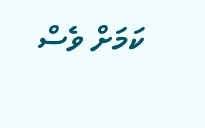ކަމަށް ވެސް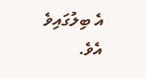އެ ބިލުގައިވެ އެވެ.